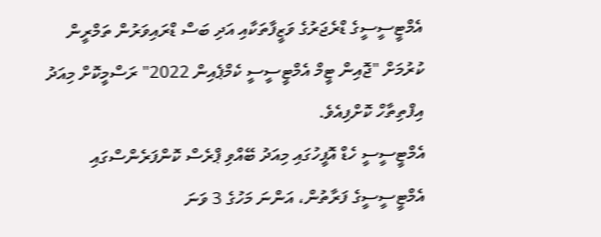އެމްޓީސީސީގެ ޑްރެޖަރުގެ ވަޒީފާތަކާއި އަދި ބަސް ޑްރައިވަރުން ތަމްރީން ކުރުމަށް "ޖޮއިން ޓީމް އެމްޓީސީސީ ކެމްޕެއިން 2022" ރަސްމީކޮށް މިއަދު އިފްތިތާހް ކޮށްފިއެވެ.
އެމްޓީސީސީ ހެޑް އޮފީހުގައި މިއަދު ބޭއްވި ޕްރެސް ކޮންފަރެންސްގައި އެމްޓީސީސީގެ ފަރާތުން، އަންނަ މަހުގެ 3 ވަނަ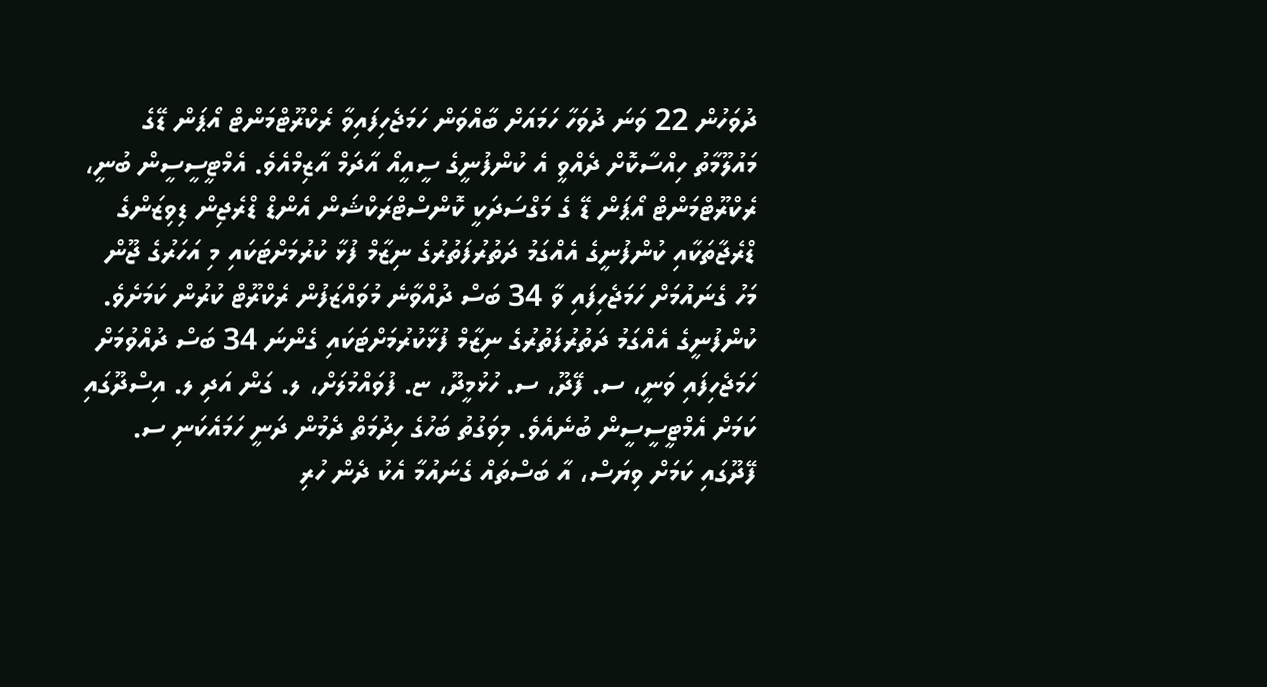ދުވަހުން 22 ވަނަ ދުވަހާ ހަމައަށް ބާއްވަން ހަމަޖެހިފައިވާ ރެކްރޫޓްމަންޓް އޯޕަން ޑޭގެ މައުލޫމާތު ހިއްސާކޮށް ދެއްވީ އެ ކުންފުނީގެ ސީއީއޯ އާދަމް އާޒިމްއެވެ. އެމްޓީސީސީން ބުނީ، ރެކްރޫޓްމަންޓް އޯޕަން ޑޭ ގެ މަގްސަދަކީ ކޮންސްޓްރަކްޝަން އެންޑް ޑްރެޖިން ޑިވިޒަންގެ ޑްރެޖާތަކާއި ކުންފުނީގެ އެއްގަމު ދަތުރުފަތުރުގެ ނިޒާމް ފުޅާ ކުރުމަށްޓަކައި މި އަހަރުގެ ޖޫން މަހު ގެނައުމަށް ހަމަޖެހިފައި ވާ 34 ބަސް ދުއްވާނެ މުވައްޒަފުން ރެކްރޫޓް ކުރުން ކަމަށެވެ.
ކުންފުނީގެ އެއްގަމު ދަތުރުފަތުރުގެ ނިޒާމް ފުޅާކުރުމަށްޓަކައި ގެންނަ 34 ބަސް ދުއްވުމަށް ހަމަޖެހިފައި ވަނީ، ސ. ފޭދޫ، ސ. ހުޅުމީދޫ، ޏ. ފުވައްމުލަށް، ލ. ގަން އަދި ލ. އިސްދޫގައި ކަމަށް އެމްޓީސީސީން ބުނެއެވެ. މިވަގުތު ބަހުގެ ހިދުމަތް ދެމުން ދަނީ ހަމައެކަނި ސ. ފޭދޫގައި ކަމަށް ވިޔަސް، އާ ބަސްތައް ގެނައުމާ އެކު ދެން ހުރި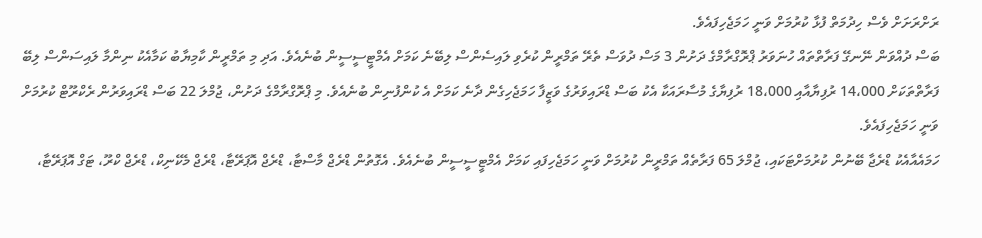ރަށްރަށަށް ވެސް ހިދުމަތް ފުޅާ ކުރުމަށް ވަނީ ހަމަޖެހިފައެވެ.
ބަސް ދުއްވަން ނޭނގޭ ފަރާތްތައް ހުނަވަރު ޕްރޮގްރާމްގެ ދަށުން 3 މަސް ދުވަސް ތެރޭ ތަމްރީން ކުރެވި ލައިސެންސް ލިބޭނެ ކަމަށް އެމްޓީސީސީން ބުނެއެވެ. އަދި މި ތަމްރީން ކާމިޔާބު ކަމާއެކު ނިންމާ ލައިސަންސް ލިބޭ ފަރާތްތަކަށް 14،000 ރުފިޔާއާއި 18،000 ރުފިޔާގެ މުސާރައަކާ އެކު ބަސް ޑްރައިވަރުގެ ވަޒީފާ ހަމަޖެހިގެން ދާނެ ކަމަށް އެ ކުންފުނިން ބުނެއެވެ. މި ޕްރޮގްރާމްގެ ދަށުން، ޖުމްލަ 22 ބަސް ޑްރައިވަރުން ރެކްރޫޓް ކުރުމަށް ވަނީ ހަމަޖެހިފައެވެ.
ހަމައެއާއެކު ޑްރެޖާ ބޭނުން ކުރުމަށްޓަކައި، ޖުމްލަ 65 ފަރާތެއް ތަމްރީން ކުރުމަށް ވަނީ ހަމަޖެހިފައި ކަމަށް އެމްޓީސީސީން ބުނެއެވެ. އެގޮތުން ޑްރެޖް މާސްޓާ، ޑްރެޖް އޮޕަރޭޓާ، ޑްރެޖް މެކޭނިކް، ޑްރެޖް ކްރޫ، ޓަގް އޮޕަރޭޓާ،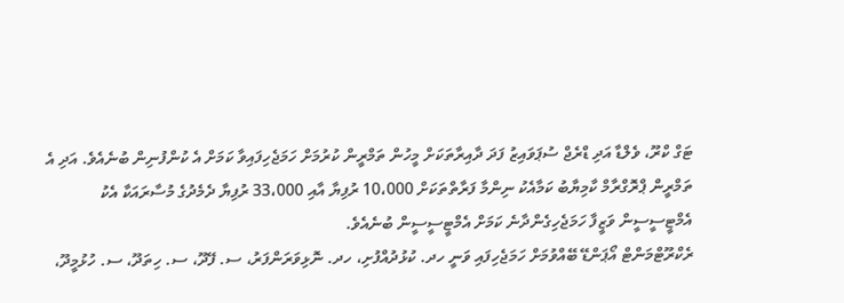ޓަގް ކްރޫ، ވެލްޑާ އަދި ޑްރެޖް ސުޕަވައިޒު ފަދަ ދާއިރާތަކަށް މީހުން ތަމްރީން ކުރުމަށް ހަމަޖެހިފައިވާ ކަމަށް އެ ކުންފުނިން ބުނެއެވެ. އަދި އެ ތަމްރީން ޕްރޮގްރާމް ކާމިޔާބު ކަމާއެކު ނިންމާ ފަރާތްތަކަށް 10،000 ރުފިޔާ އާއި 33،000 ރުފިޔާ ދެމެދުގެ މުސާރައަކާ އެކު އެމްޓީސީސީން ވަޒީފާ ހަމަޖެހިގެންދާނެ ކަމަށް އެމްޓީސީސީން ބުނެއެވެ.
ރެކްރޫޓްމަންޓް އޯޕަންޑޭ ބޭއްވުމަށް ހަމަޖެހިފައި ވަނީ ހދ. ކުޅުދުއްފުށި، ހދ. ނޮޅިވަރަންފަރު، ސ. ފޭދޫ، ސ. ހިތަދޫ، ސ. ހުޅުމީދޫ،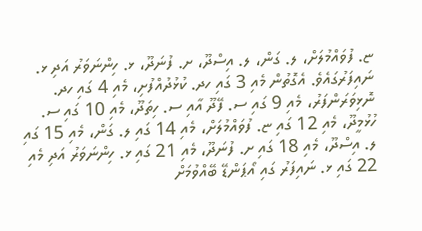ޏ. ފުވައްމުލަށް، ލ. ގަން، ލ. އިސްދޫ، ށ. ފުނަދޫ، ޅ. ހިންނަވަރު އަދި ޅ. ނައިފަރުގައެވެ. އެގޮތުން މެއި 3 ގައި ހދ. ކުޅުދުއްފުށި، މެއި 4 ގައި ހދ. ނޮޅިވަރަންފަރު، މެއި 9 ގައި ސ. ފޭދޫ އާއި ސ. ހިތަދޫ، މެއި 10 ގައި ސ. ހުޅުމީދޫ، މެއި 12 ގައި ޏ. ފުވައްމުލަށް، މެއި 14 ގައި ލ. ގަން، މެއި 15 ގައި ލ. އިސްދޫ، މެއި 18 ގައި ށ. ފުނަދޫ، މެއި 21 ގައި ޅ. ހިންނަވަރު އަދި މެއި 22 ގައި ޅ. ނައިފަރު ގައި އޯޕަންޑޭ ބޭއްވުމަށް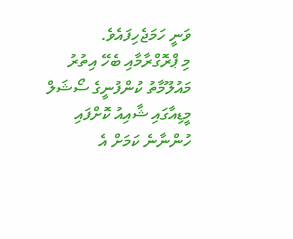ވަނީ ހަމަޖެހިފައެވެ.
މި ޕްރޮގްރާމާއި ބެހޭ އިތުރު މައުލޫމާތު ކުންފުނީގެ ސޯޝަލް މީޑިއާގައި ޝާއިއު ކޮށްފައި ހުންނާނެ ކަމަށް އެ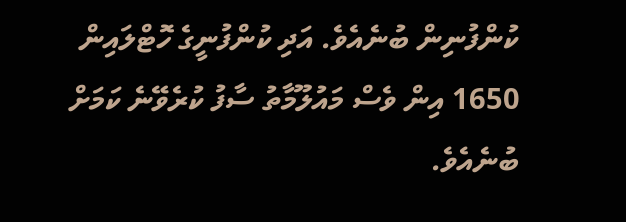ކުންފުނިން ބުނެއެވެ. އަދި ކުންފުނީގެ ހޮޓްލައިން 1650 އިން ވެސް މައުލޫމާތު ސާފު ކުރެވޭނެ ކަމަށް ބުނެއެވެ.